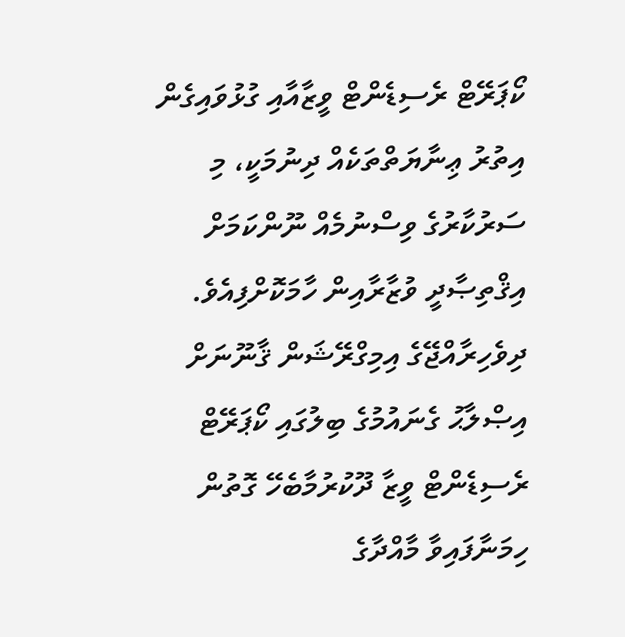ކޯޕަރޭޓް ރެސިޑެންޓް ވީޒާއާއި ގުޅުވައިގެން އިތުރު ޢިނާޔަތްތަކެއް ދިނުމަކީ، މި ސަރުކާރުގެ ވިސްނުމެއް ނޫންކަމަށް އިޤްތިޞާދީ ވުޒާރާއިން ހާމަކޮށްފިއެވެ.
ދިވެހިރާއްޖޭގެ އިމިގްރޭޝަން ޤާނޫނަށް އިޞްލާޙު ގެނައުމުގެ ބިލުގައި ކޯޕަރޭޓް ރެސިޑެންޓް ވީޒާ ދޫކުރުމާބެހޭ ގޮތުން ހިމަނާފައިވާ މާއްދާގެ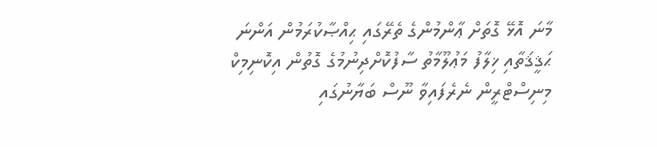މާނަ އޮޅޭ ގޮތަށް ޢާންމުންގެ ތެރޭގައި ޙިއްޞާކުރަމުން އަންނަ ޙަޤީޤަތާއި ޚިލާފު މަޢުލޫމާތު ސާފުކޮށްދިނުމުގެ ގޮތުން އިކޮނިމިކް މިނިސްޓްރީން ނެރެފައިވާ ނޫސް ބަޔާނުގައި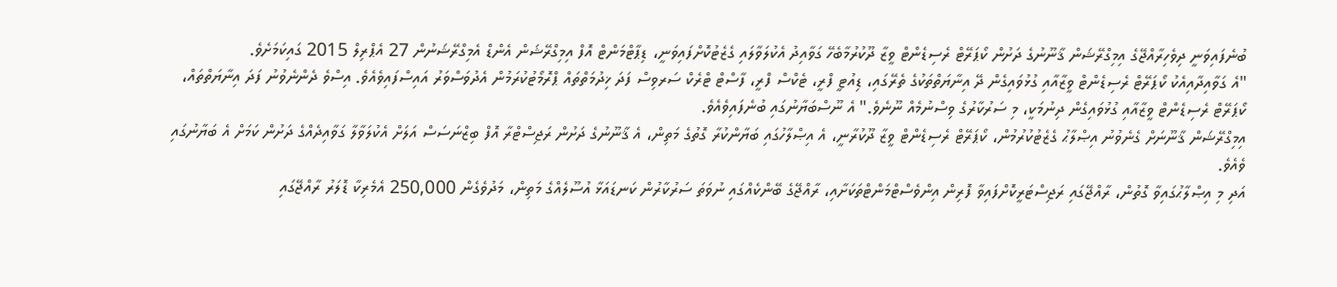ބުނެފައިވަނީ ދިވެހިރާއްޖޭގެ އިމިގްރޭޝަން ޤާނޫނުގެ ދަށުން ކޯޕަރޭޓް ރެސިޑެންޓް ވީޒާ ދޫކުރުމާބެހޭ ގަވާއިދު އެކުލަވާލައި ގެޒެޓުކޮށްފައިވަނީ، ޑިޕާޓްމަންޓް އޮފް އިމިގްރޭޝަން އެންޑް އެމިގްރޭޝަނުން 27 އެޕްރިލް 2015 ގައިކަމަށެވެ.
"އެ ގަވާއިދާއިއެކު ކޯޕަރޭޓް ރެސިޑެންޓް ވީޒާއާއި ގުޅުވައިގެން ދޭ އިނާޔަތްތަކުގެ ތެރޭގައި، ޑިއުޓީ ފްރީ، ޓެކްސް ފްރީ، ފާސްޓް ޓްރެކް ސަރވިސް ފަދަ ޚިދުމަތްތައް ޕްރޮމޯޓުކުރަމުން އެދުވަސްވަރު އައިސްފައިވެއެވެ. އިސްވެ ދެންނެވުނު ފަދަ އިނާޔަތްތައް، ކޯޕަރޭޓް ރެސިޑެންޓް ވީޒާއާއި ގުޅުވައިގެން ދިނުމަކީ، މި ސަރުކާރުގެ ވިސްނުމެއް ނޫނެވެ." އެ ނޫސްބަޔާނުގައި ބުނެފައިވެއެވެ.
އިމިގްރޭޝަން ޤާނޫނަށް ގެނެވުނު އިޞްލާޙު ގެޒެޓުކުރުމުން، ކޯޕަރޭޓް ރެސިޑެންޓް ވީޒާ ދޫކުރާނީ، އެ އިޞްލާހުގައި ބަޔާންކުރާ ގޮތުގެ މަތިން، އެ ޤާނޫނުގެ ދަށުން ރަޖިސްޓްރާ އޮފް ބިޒްނަސަސް އަލަށް އެކުލަވާލާ ގަވާއިދެއްގެ ދަށުން ކަމަށް އެ ބަޔާނުގައި ވެއެވެ.
އަދި މި އިޞްލާޙުގައިވާ ގޮތުން، ރާއްޖޭގައި ރަޖިސްޓަރީކޮށްފައިވާ ފޮރިން އިންވެސްޓްމަންޓްތަކަށާއި، ރާއްޖޭގެ ބޭންކެއްގައި ނުވަތަ ސަރުކާރުން ކަނޑައަޅާ އުސޫލެއްގެ މަތިން، މަދުވެގެން 250,000 އެމެރިކާ ޑޮލަރު ރާއްޖޭގައި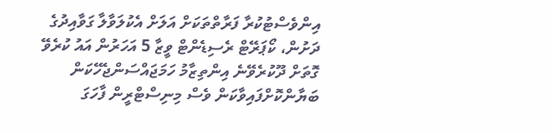އިންވެސްޓުކުރާ ފަރާތްތަކަށް އަލަށް އެކުލަވާލާ ގަވާއިދުގެ ދަށުން، ކޯޕަރޭޓް ރެސިޑެންޓް ވީޒާ 5 އަހަރުން އައު ކުރެވޭ ގޮތަށް ދޫކުރެވޭނެ އިންތިޒާމު ހަމަޖައްސަންޖެހޭކަން ބަޔާންކޮށްފައިވާކަން ވެސް މިނިސްޓްރީން ފާހަގަ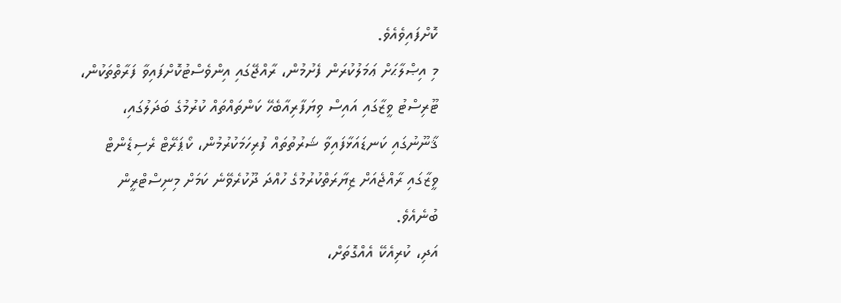ކޮށްފައިވެއެވެ.
މި އިޞްލާޙަށް ޢަމަލުކުރަން ފެށުމުން، ރާއްޖޭގައި އިންވެސްޓުކޮށްފައިވާ ފަރާތްތަކުން، ޓޫރިސްޓު ވީޒާގައި އައިސް ވިޔަފާރިއާބެހޭ ކަންތައްތައް ކުރުމުގެ ބަދަލުގައި، ޤާނޫނުގައި ކަނޑައަޅާފައިވާ ޝަރުތުތައް ފުރިހަމަކުރުމުން، ކޯޕަރޭޓް ރެސިޑެންޓް ވީޒާގައި ރާއްޖެއަށް ޒިޔާރަތްކުރުމުގެ ހުއްދަ ދޫކުރެވޭނެ ކަމަށް މިނިސްޓްރީން ބުނެއެވެ.
އަދި، ކުރިއެކޭ އެއްގޮތަށް،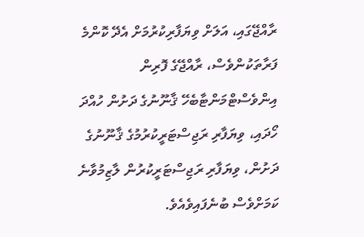ރާއްޖޭގައި، އަލަށް ވިޔަފާރިކުރުމަށް އެދޭ ކޮންމެ ފަރާތަކުންވެސް، ރާއްޖޭގެ ފޮރިން އިންވެސްޓްމަންޓާބެހޭ ޤާނޫނުގެ ދަށުން ހުއްދަ ހޯދައި، ވިޔަފާރި ރަޖިސްޓަރީކުރުމުގެ ޤާނޫނުގެ ދަށުން، ވިޔަފާރި ރަޖިސްޓަރީކުރުން ލާޒިމުވާނެ ކަމަށްވެސް ބުނެފައިވެއެވެ.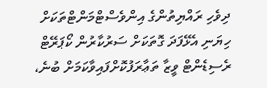ދިވެހި ރައްޔިތުންގެ އިންވެސްޓްމަންޓްތަކަށް ހިޔަނި އެޅޭފަދަ ގޮތަކަށް ސަރުކާރުން ކޯޕަރޭޓް ރެސިޑެންޓް ވީޒާ ތަޢާރަފުކޮށްފައިވާކަމަށް ބުނެ،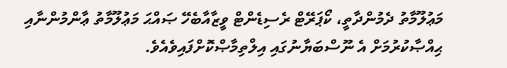މަޢުލޫމާތު ދެމުންދާތީ، ކޯޕަރޭޓް ރެސިޑެންޓް ވީޒާއާބެހޭ ޞައްޙަ މަޢުލޫމާތު ޢާންމުންނާއި ޙިއްޞާކުރުމަށް އެ ނޫސްބަޔާނުގައި އިލްތިމާޞްކޮށްފައިވެއެވެ.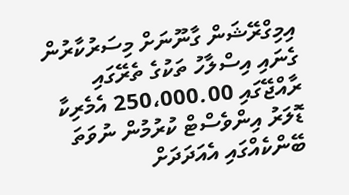އިމިގްރޭޝަން ގާނޫނަށް މިސަރުކާރުން ގެނައި އިސްލާހު ތަކުގެ ތެރޭގައި ރާއްޖޭގައި 250،000.00 އެމެރިކާ ޑޮލަރު އިންވެސްޓް ކުރުމުން ނުވަތަ ބޭންކެއްގައި އެއަދަދަށް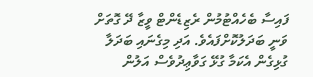ފައިސާ ބެހެއްޓުމުން ރެޒިޑެންޓް ވީޒާ ދޭ ގޮތަށް ވަނީ ބަދަލުކޮށްފައެވެ. އަދި މިގެނައި ބަދަލާ ގުޅިގެން އެކަމާ ގުޅޭ ގަވާޢިދުވެސް އަލުން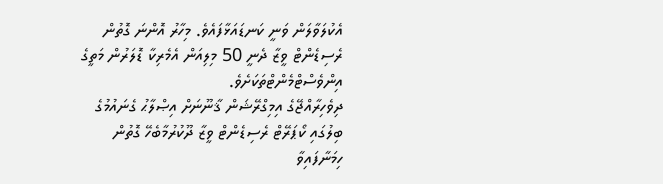އެކުލަވާލަން ވަނީ ކަނޑައަޅާފައެވެ. މިހާރު އޮންނަ ގޮތުން ރެސިޑެންޓް ވީޒާ ދެނީ 50 މިލިއަން އެމެރިކާ ޑޮލަރުން މަތީގެ އިންވެސްޓްމެންޓްތަކަށެވެ.
ދިވެހިރާއްޖޭގެ އިމިގްރޭޝަން ޤާނޫނަށް އިޞްލާޙު ގެނައުމުގެ ބިލުގައި ކޯޕަރޭޓް ރެސިޑެންޓް ވީޒާ ދޫކުރުމާބެހޭ ގޮތުން ހިމަނާފައިވާ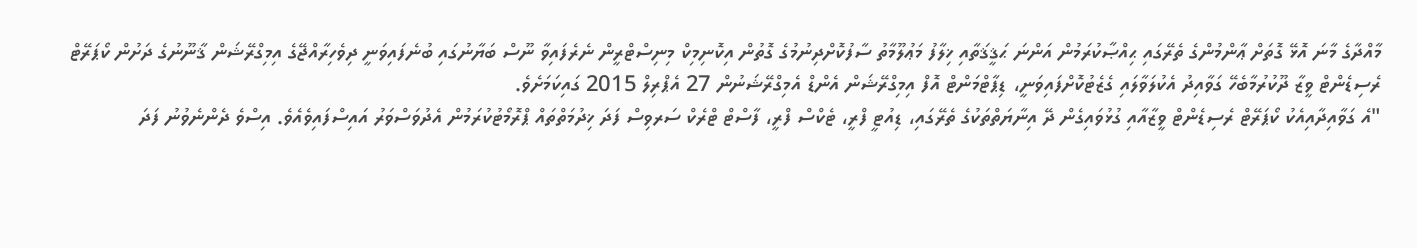މާއްދާގެ މާނަ އޮޅޭ ގޮތަށް ޢާންމުންގެ ތެރޭގައި ޙިއްޞާކުރަމުން އަންނަ ޙަޤީޤަތާއި ޚިލާފު މަޢުލޫމާތު ސާފުކޮށްދިނުމުގެ ގޮތުން އިކޮނިމިކް މިނިސްޓްރީން ނެރެފައިވާ ނޫސް ބަޔާނުގައި ބުނެފައިވަނީ ދިވެހިރާއްޖޭގެ އިމިގްރޭޝަން ޤާނޫނުގެ ދަށުން ކޯޕަރޭޓް ރެސިޑެންޓް ވީޒާ ދޫކުރުމާބެހޭ ގަވާއިދު އެކުލަވާލައި ގެޒެޓުކޮށްފައިވަނީ، ޑިޕާޓްމަންޓް އޮފް އިމިގްރޭޝަން އެންޑް އެމިގްރޭޝަނުން 27 އެޕްރިލް 2015 ގައިކަމަށެވެ.
"އެ ގަވާއިދާއިއެކު ކޯޕަރޭޓް ރެސިޑެންޓް ވީޒާއާއި ގުޅުވައިގެން ދޭ އިނާޔަތްތަކުގެ ތެރޭގައި، ޑިއުޓީ ފްރީ، ޓެކްސް ފްރީ، ފާސްޓް ޓްރެކް ސަރވިސް ފަދަ ޚިދުމަތްތައް ޕްރޮމޯޓުކުރަމުން އެދުވަސްވަރު އައިސްފައިވެއެވެ. އިސްވެ ދެންނެވުނު ފަދަ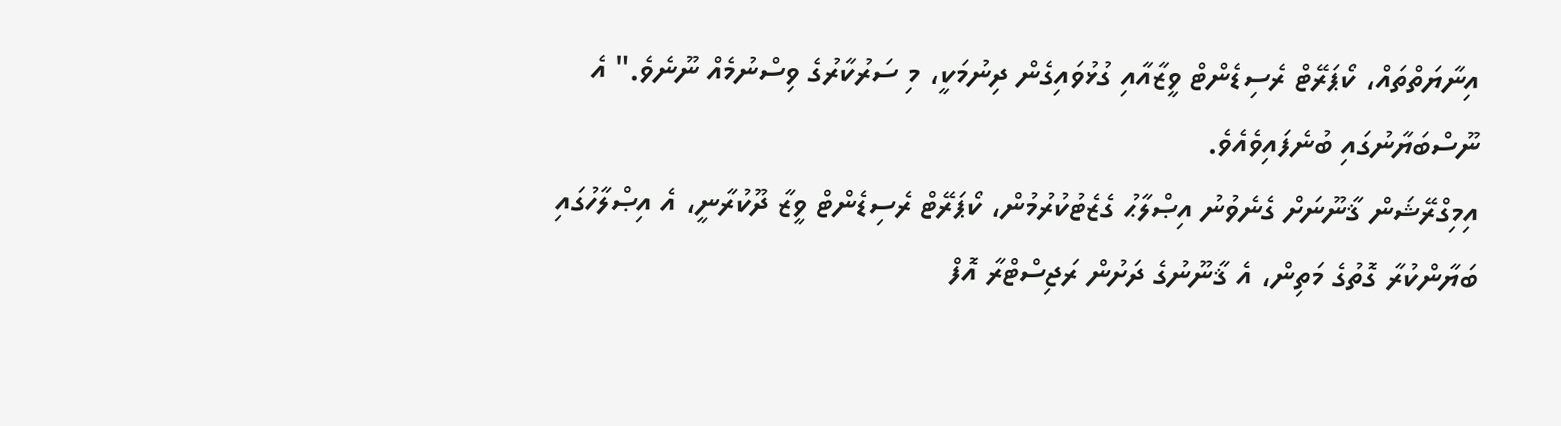އިނާޔަތްތައް، ކޯޕަރޭޓް ރެސިޑެންޓް ވީޒާއާއި ގުޅުވައިގެން ދިނުމަކީ، މި ސަރުކާރުގެ ވިސްނުމެއް ނޫނެވެ." އެ ނޫސްބަޔާނުގައި ބުނެފައިވެއެވެ.
އިމިގްރޭޝަން ޤާނޫނަށް ގެނެވުނު އިޞްލާޙު ގެޒެޓުކުރުމުން، ކޯޕަރޭޓް ރެސިޑެންޓް ވީޒާ ދޫކުރާނީ، އެ އިޞްލާހުގައި ބަޔާންކުރާ ގޮތުގެ މަތިން، އެ ޤާނޫނުގެ ދަށުން ރަޖިސްޓްރާ އޮފް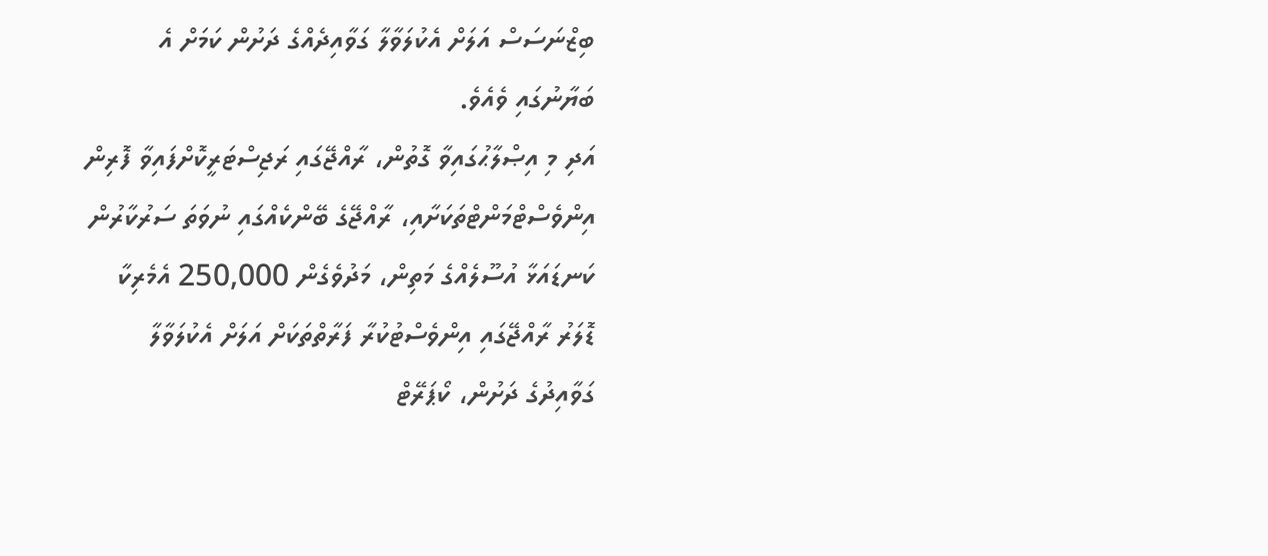ބިޒްނަސަސް އަލަށް އެކުލަވާލާ ގަވާއިދެއްގެ ދަށުން ކަމަށް އެ ބަޔާނުގައި ވެއެވެ.
އަދި މި އިޞްލާޙުގައިވާ ގޮތުން، ރާއްޖޭގައި ރަޖިސްޓަރީކޮށްފައިވާ ފޮރިން އިންވެސްޓްމަންޓްތަކަށާއި، ރާއްޖޭގެ ބޭންކެއްގައި ނުވަތަ ސަރުކާރުން ކަނޑައަޅާ އުސޫލެއްގެ މަތިން، މަދުވެގެން 250,000 އެމެރިކާ ޑޮލަރު ރާއްޖޭގައި އިންވެސްޓުކުރާ ފަރާތްތަކަށް އަލަށް އެކުލަވާލާ ގަވާއިދުގެ ދަށުން، ކޯޕަރޭޓް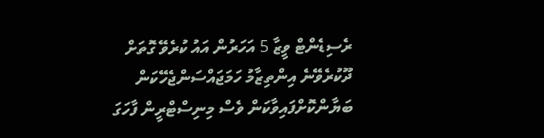ރެސިޑެންޓް ވީޒާ 5 އަހަރުން އައު ކުރެވޭ ގޮތަށް ދޫކުރެވޭނެ އިންތިޒާމު ހަމަޖައްސަންޖެހޭކަން ބަޔާންކޮށްފައިވާކަން ވެސް މިނިސްޓްރީން ފާހަގަ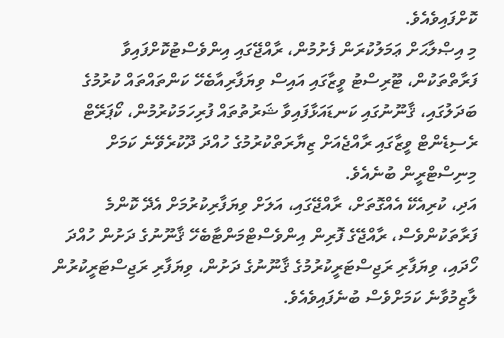ކޮށްފައިވެއެވެ.
މި އިޞްލާޙަށް ޢަމަލުކުރަން ފެށުމުން، ރާއްޖޭގައި އިންވެސްޓުކޮށްފައިވާ ފަރާތްތަކުން، ޓޫރިސްޓު ވީޒާގައި އައިސް ވިޔަފާރިއާބެހޭ ކަންތައްތައް ކުރުމުގެ ބަދަލުގައި، ޤާނޫނުގައި ކަނޑައަޅާފައިވާ ޝަރުތުތައް ފުރިހަމަކުރުމުން، ކޯޕަރޭޓް ރެސިޑެންޓް ވީޒާގައި ރާއްޖެއަށް ޒިޔާރަތްކުރުމުގެ ހުއްދަ ދޫކުރެވޭނެ ކަމަށް މިނިސްޓްރީން ބުނެއެވެ.
އަދި، ކުރިއެކޭ އެއްގޮތަށް، ރާއްޖޭގައި، އަލަށް ވިޔަފާރިކުރުމަށް އެދޭ ކޮންމެ ފަރާތަކުންވެސް، ރާއްޖޭގެ ފޮރިން އިންވެސްޓްމަންޓާބެހޭ ޤާނޫނުގެ ދަށުން ހުއްދަ ހޯދައި، ވިޔަފާރި ރަޖިސްޓަރީކުރުމުގެ ޤާނޫނުގެ ދަށުން، ވިޔަފާރި ރަޖިސްޓަރީކުރުން ލާޒިމުވާނެ ކަމަށްވެސް ބުނެފައިވެއެވެ.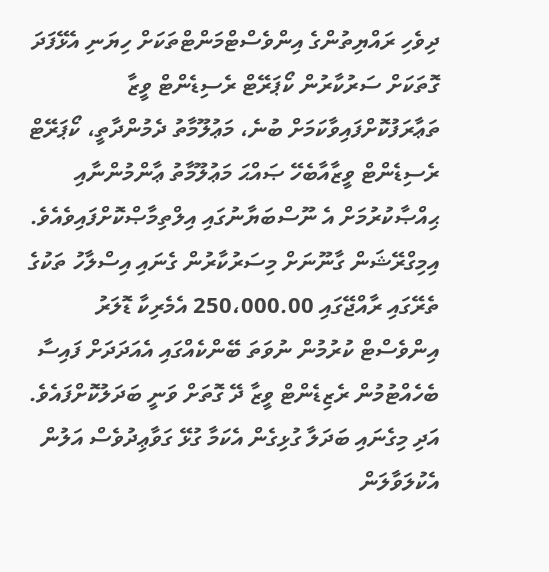ދިވެހި ރައްޔިތުންގެ އިންވެސްޓްމަންޓްތަކަށް ހިޔަނި އެޅޭފަދަ ގޮތަކަށް ސަރުކާރުން ކޯޕަރޭޓް ރެސިޑެންޓް ވީޒާ ތަޢާރަފުކޮށްފައިވާކަމަށް ބުނެ، މަޢުލޫމާތު ދެމުންދާތީ، ކޯޕަރޭޓް ރެސިޑެންޓް ވީޒާއާބެހޭ ޞައްޙަ މަޢުލޫމާތު ޢާންމުންނާއި ޙިއްޞާކުރުމަށް އެ ނޫސްބަޔާނުގައި އިލްތިމާޞްކޮށްފައިވެއެވެ.
އިމިގްރޭޝަން ގާނޫނަށް މިސަރުކާރުން ގެނައި އިސްލާހު ތަކުގެ ތެރޭގައި ރާއްޖޭގައި 250،000.00 އެމެރިކާ ޑޮލަރު އިންވެސްޓް ކުރުމުން ނުވަތަ ބޭންކެއްގައި އެއަދަދަށް ފައިސާ ބެހެއްޓުމުން ރެޒިޑެންޓް ވީޒާ ދޭ ގޮތަށް ވަނީ ބަދަލުކޮށްފައެވެ. އަދި މިގެނައި ބަދަލާ ގުޅިގެން އެކަމާ ގުޅޭ ގަވާޢިދުވެސް އަލުން އެކުލަވާލަން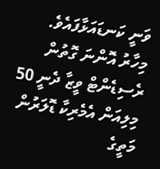ވަނީ ކަނޑައަޅާފައެވެ. މިހާރު އޮންނަ ގޮތުން ރެސިޑެންޓް ވީޒާ ދެނީ 50 މިލިއަން އެމެރިކާ ޑޮލަރުން މަތީގެ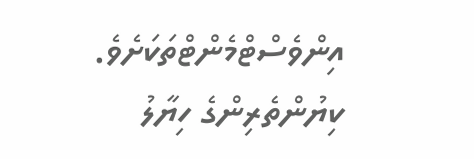އިންވެސްޓްމެންޓްތަކަށެވެ.
ކިޔުންތެރިންގެ ހިޔާލު